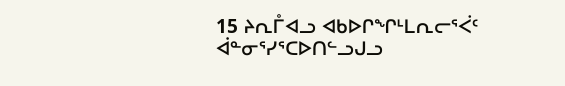15 ᔨᕆᒤᐊᓗ ᐊᑲᐅᒋᖏᒻᒪᕆᓕᕐᐹᑦ ᐋᓐᓂᕐᓯᕐᑕᐅᑎᓪᓗᒍᓗ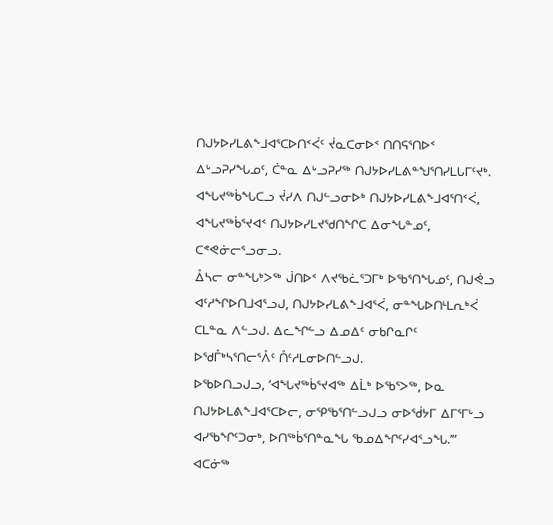ᑎᒍᔭᐅᓯᒪᕕᖕᒧᐊᕐᑕᐅᑎᑉᐹᑦ ᔫᓇᑕᓂᐅᑉ ᑎᑎᕋᕐᑎᐅᑉ ᐃᒡᓗᕈᓯᖓᓄᑦ, ᑖᓐᓇ ᐃᒡᓗᕈᓯᖅ ᑎᒍᔭᐅᓯᒪᕕᓐᖑᕐᑎᓯᒪᒐᒥᑦᔪᒃ.
ᐊᖓᔪᖅᑳᖓᑕᓗ ᔫᓯᐱ ᑎᒍᓪᓗᓂᐅᒃ ᑎᒍᔭᐅᓯᒪᕕᖕᒧᐊᕐᑎᑉᐹ, ᐊᖓᔪᖅᑳᕐᔪᐊᑉ ᑎᒍᔭᐅᓯᒪᔪᖁᑎᖏᑕ ᐃᓂᖓᓐᓄᑦ, ᑕᕝᕙᓃᓕᕐᓗᓂᓗ.
ᐂᓴᓕ ᓂᓐᖓᒃᐳᖅ ᒎᑎᐅᑉ ᐱᔪᖃᓛᕐᑐᒥᒃ ᐅᖃᕐᑎᖓᓄᑦ, ᑎᒍᕚᓗ ᐊᑦᓱᖏᐅᑎᒧᐊᕐᓗᒍ, ᑎᒍᔭᐅᓯᒪᕕᖕᒧᐊᕐᐹ, ᓂᓐᖓᐅᑎᒻᒪᕆᒃᐹ ᑕᒪᓐᓇ ᐱᓪᓗᒍ. ᐃᓚᖏᓪᓗ ᐃᓄᐃᑦ ᓂᑲᒋᓇᒋᑦ ᐅᖁᒤᒃᓴᕐᑎᓕᕐᐰᑦ ᑍᑦᓱᒪᓂᐅᑎᓪᓗᒍ.
ᐅᖃᐅᑎᓗᒍᓗ, ‘ᐊᖓᔪᖅᑳᕐᔪᐊᖅ ᐃᒫᒃ ᐅᖃᕐᐳᖅ, ᐅᓇ ᑎᒍᔭᐅᒪᕕᖕᒧᐊᕐᑕᐅᓕ, ᓂᕿᖃᕐᑎᓪᓗᒍᓗ ᓂᐅᖂᔭᒥ ᐃᒥᕐᒥᒡᓗ ᐊᓯᖃᖏᑦᑐᓂᒃ, ᐅᑎᖅᑳᕐᑎᓐᓇᖓ ᖃᓄᐃᖏᑦᓯᐊᕐᓗᖓ.’”
ᐊᑕᓃᖅ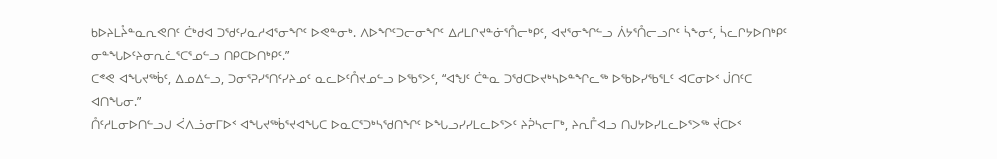ᑲᐅᔨᒪᔧᓐᓇᕆᕙᑎᑦ ᑖᒃᑯᐊ ᑐᖁᑦᓯᓇᓱᐊᕐᓂᖏᑦ ᐅᕙᓐᓂᒃ. ᐱᐅᖏᑦᑐᓕᓂᖏᑦ ᐃᓱᒪᒋᔪᓐᓃᕐᑍᓕᒃᑭᑦ, ᐊᔪᕐᓂᖏᓪᓗ ᐲᔭᕐᑍᓕᓗᒋᑦ ᓵᖕᓂᑦ, ᓵᓚᒋᔭᐅᑎᒃᑭᑦ ᓂᓐᖓᐅᑦᔨᓂᕆᓛᕐᑕᕐᓄᓪᓗ ᑎᑭᑕᐅᑎᒃᑭᑦ.”
ᑕᕝᕙ ᐊᖓᔪᖅᑳᑦ, ᐃᓄᐃᓪᓗ, ᑐᓂᕐᕈᓯᕐᑎᑦᓯᔨᓄᑦ ᓇᓚᐅᑦᑍᔪᓄᓪᓗ ᐅᖃᕐᐳᑦ, “ᐊᖑᑦ ᑖᓐᓇ ᑐᖁᑕᐅᔪᒃᓴᐅᓐᖏᓚᖅ ᐅᖃᐅᓯᖃᕐᒪᑦ ᐊᑕᓂᐅᑉ ᒎᑎᑦᑕ ᐊᑎᖓᓂ.”
ᑍᑦᓱᒪᓂᐅᑎᓪᓗᒍ ᐹᐱᓘᓂᒥᐅᑉ ᐊᖓᔪᖅᑳᕐᔪᐊᖓᑕ ᐅᓇᑕᕐᑐᒃᓴᖁᑎᖏᑦ ᐅᖓᓗᓯᓯᒪᓚᐅᕐᐳᑦ ᔨᕉᓴᓕᒥᒃ, ᔨᕆᒤᐊᓗ ᑎᒍᔭᐅᓯᒪᓚᐅᕐᐳᖅ ᔫᑕᐅᑉ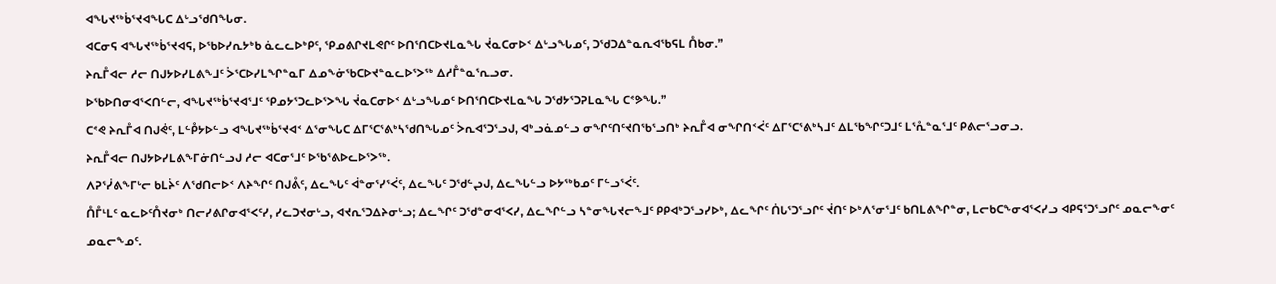ᐊᖓᔪᖅᑳᕐᔪᐊᖓᑕ ᐃᒡᓗᖁᑎᖓᓂ.
ᐊᑕᓂᕋ ᐊᖓᔪᖅᑳᕐᔪᐊᕋ, ᐅᖃᐅᓯᕆᔭᒃᑲ ᓈᓚᓚᐅᒃᑭᑦ, ᕿᓄᕕᒋᔪᒪᕙᒋᑦ ᐅᑎᕐᑎᑕᐅᔪᒪᓇᖓ ᔫᓇᑕᓂᐅᑉ ᐃᒡᓗᖓᓄᑦ, ᑐᖁᑐᐃᓐᓇᕆᐊᖃᕋᒪ ᑍᑲᓂ.”
ᔨᕆᒤᐊᓕ ᓱᓕ ᑎᒍᔭᐅᓯᒪᕕᖕᒧᑦ ᐴᕐᑕᐅᓯᒪᖏᓐᓇᒥ ᐃᓄᖕᓃᖃᑕᐅᔪᓐᓇᓚᐅᕐᐳᖅ ᐃᓱᒤᓐᓇᕐᕆᓗᓂ.
ᐅᖃᐅᑎᓂᐊᕐᐸᑎᓪᓕ, ᐊᖓᔪᖅᑳᕐᔪᐊᕐᒧᑦ ᕿᓄᔭᕐᑐᓚᐅᕐᐳᖓ ᔫᓇᑕᓂᐅᑉ ᐃᒡᓗᖓᓄᑦ ᐅᑎᕐᑎᑕᐅᔪᒪᓇᖓ ᑐᖁᔭᕐᑐᕈᒪᓇᖓ ᑕᕝᕗᖓ.”
ᑕᕝᕙ ᔨᕆᒤᐊ ᑎᒍᕚᑦ, ᒪᓪᑬᔭᐅᓪᓗ ᐊᖓᔪᖅᑳᕐᔪᐊᑉ ᐃᕐᓂᖓᑕ ᐃᒥᕐᑕᕐᕕᒃᓴᖁᑎᖓᓄᑦ ᐴᕆᐊᕐᑐᕐᓗᒍ, ᐊᒃᓗᓈᓄᓪᓗ ᓂᖏᑦᑎᑦᔪᑎᖃᕐᓗᑎᒃ ᔨᕆᒤᐊ ᓂᖏᑎᑉᐹᑦ ᐃᒥᕐᑕᕐᕕᒃᓴᒧᑦ ᐃᒪᖃᖏᑦᑐᒧᑦ ᒪᕐᕅᓐᓇᕐᒧᑦ ᑭᕕᓕᕐᓗᓂᓗ.
ᔨᕆᒤᐊᓕ ᑎᒍᔭᐅᓯᒪᕕᖕᒥᓃᑎᓪᓗᒍ ᓱᓕ ᐊᑕᓂᕐᒧᑦ ᐅᖃᕐᕕᐅᓚᐅᕐᐳᖅ.
ᐱᕈᕐᓰᕕᖕᒥᒡᓕ ᑲᒪᔩᑦ ᐱᖁᑎᓕᐅᑉ ᐱᔨᖏᑦ ᑎᒍᕔᑦ, ᐃᓚᖓᑦ ᐋᓐᓂᕐᓯᕐᐹᑦ, ᐃᓚᖓᑦ ᑐᖁᓪᖢᒍ, ᐃᓚᖓᓪᓗ ᐅᔭᖅᑲᓄᑦ ᒥᓪᓗᕐᐹᑦ.
ᑍᒤᒻᒪᑦ ᓇᓚᐅᑦᑍᔪᓂᒃ ᑎᓕᓯᕕᒋᓂᐊᕐᐸᑦᓯ, ᓯᓚᑐᔪᓂᒡᓗ, ᐊᔪᕆᕐᑐᐃᔨᓂᒡᓗ; ᐃᓚᖏᑦ ᑐᖁᓐᓂᐊᕐᐸᓯ, ᐃᓚᖏᓪᓗ ᓴᓐᓂᖓᔪᓕᖕᒧᑦ ᑭᑭᐊᒃᑐᕐᓗᓯᐅᒃ, ᐃᓚᖏᑦ ᑏᒐᕐᑐᕐᓗᒋᑦ ᔫᑎᑦ ᐅᒃᐱᕐᓂᕐᒧᑦ ᑲᑎᒪᕕᖏᓐᓂ, ᒪᓕᑲᑕᖕᓂᐊᕐᐸᓯᓗ ᐊᑭᕋᕐᑐᕐᓗᒋᑦ ᓄᓇᓕᖕᓂᑦ ᓄᓇᓕᖕᓄᑦ.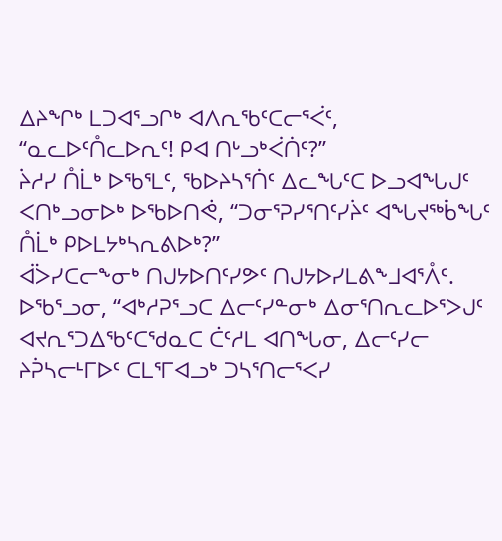ᐃᔨᖏᒃ ᒪᑐᐊᕐᓗᒋᒃ ᐊᐱᕆᖃᑦᑕᓕᕐᐹᑦ, “ᓇᓚᐅᑦᑍᓚᐅᕆᑦ! ᑭᐊ ᑎᒡᓗᒃᐹᑏᑦ?”
ᔩᓱᓯ ᑍᒫᒃ ᐅᖃᕐᒪᑦ, ᖃᐅᔨᓴᕐᑏᑦ ᐃᓚᖓᑦᑕ ᐅᓗᐊᖓᒍᑦ ᐸᑎᒃᓗᓂᐅᒃ ᐅᖃᐅᑎᕚ, “ᑐᓂᕐᕈᓯᕐᑎᑦᓯᔩᑦ ᐊᖓᔪᖅᑳᖓᑦ ᑍᒫᒃ ᑭᐅᒪᔭᒃᓴᕆᕕᐅᒃ?”
ᐋᐴᓯᑕᓕᖕᓂᒃ ᑎᒍᔭᐅᑎᑦᓯᕗᑦ ᑎᒍᔭᐅᓯᒪᕕᖕᒧᐊᕐᐰᑦ.
ᐅᖃᕐᓗᓂ, “ᐊᒃᓱᕈᕐᓗᑕ ᐃᓕᑦᓯᓐᓂᒃ ᐃᓂᕐᑎᕆᓚᐅᕐᐳᒍᑦ ᐊᔪᕆᕐᑐᐃᖃᑦᑕᖁᓇᑕ ᑖᑦᓱᒪ ᐊᑎᖓᓂ, ᐃᓕᑦᓯᓕ ᔨᕉᓴᓕᒻᒥᐅᑦ ᑕᒪᕐᒥᐊᓗᒃ ᑐᓴᕐᑎᓕᕐᐸᓯ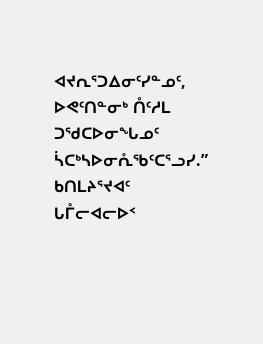ᐊᔪᕆᕐᑐᐃᓂᑦᓯᓐᓄᑦ, ᐅᕙᑦᑎᓐᓂᒃ ᑍᑦᓱᒪ ᑐᖁᑕᐅᓂᖓᓄᑦ ᓵᑕᒃᓴᐅᓂᕅᖃᑦᑕᕐᓗᓯ.”
ᑲᑎᒪᔨᕐᔪᐊᑦ ᒐᒤᓕᐊᓕᐅᑉ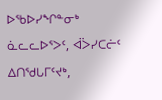ᐅᖃᐅᓯᖏᓐᓂᒃ ᓈᓚᓚᐅᕐᐳᑦ, ᐋᐴᓯᑕᓖᑦ ᐃᑎᖁᒐᒥᑦᔪᒃ,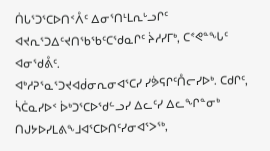ᑏᒐᕐᑐᕐᑕᐅᑎᑉᐰᑦ ᐃᓂᕐᑎᒻᒪᕆᒡᓗᒋᑦ ᐊᔪᕆᕐᑐᐃᑦᔪᑎᖃᖃᑦᑕᖁᓇᒋᑦ ᔩᓱᓯᒥᒃ, ᑕᕝᕙᓐᖓᑦ ᐊᓂᖁᕔᑦ.
ᐊᒃᓱᕈᕐᓇᕐᑐᔪᐊᑰᓂᕆᓂᐊᕐᑕᓯ ᓯᕘᕋᒋᑦᑍᓕᓯᐅᒃ. ᑕᑯᒋᑦ, ᓵᑖᓇᓯᐅᑉ ᐆᒃᑐᕐᑕᐅᖁᓪᓗᓯ ᐃᓚᑦᓯ ᐃᓚᖏᓐᓂᒃ ᑎᒍᔭᐅᓯᒪᕕᖕᒧᐊᕐᑕᐅᑎᑦᓯᓂᐊᕐᐳᖅ,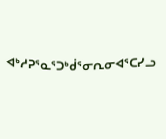ᐊᒃᓱᕈᕐᓇᕐᑐᒃᑰᕐᓂᕆᓂᐊᕐᑕᓯᓗ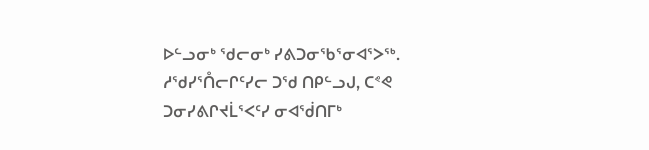ᐅᓪᓗᓂᒃ ᖁᓕᓂᒃ ᓯᕕᑐᓂᖃᕐᓂᐊᕐᐳᖅ. ᓱᖁᓯᕐᑍᓕᒋᑦᓯᓕ ᑐᖁ ᑎᑭᓪᓗᒍ, ᑕᕝᕙ ᑐᓂᓯᕕᒋᔪᒫᕐᐸᑦᓯ ᓂᐊᖂᑎᒥᒃ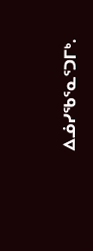ᐃᓅᓯᖃᕐᓇᕐᑐᒥᒃ.